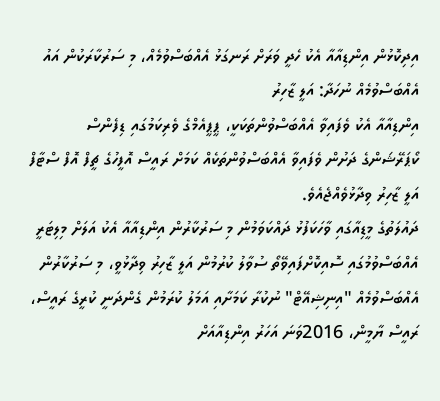އިދިކޮޅުން އިންޑިއާއާ އެކު ހެދީ ވަރަށް ރަނގަޅު އެއްބަސްވުމެއް، މި ސަރުކާރަކުން އައު އެއްބަސްވުމެއް ނުހަދާ: އަލީ ޒާހިރު
އިންޑިއާއާ އެކު ވެފައިވާ އެއްބަސްވުންތަކަކީ، ޕީޕީއެމްގެ ވެރިކަމުގައި ޑިފެންސް ކޯޕަރޭޝަންގެ ދަށުން ވެފައިވާ އެއްބަސްވުންތަކެއް ކަމަށް ރައީސް އޮފީހުގެ ޗީފް އޮފް ސްޓާފް އަލީ ޒާހިރު ވިދާޅުވެއްޖެއެވެ.
ދައުލަތުގެ މީޑިއާގައި ވާހަކަފުޅު ދައްކަވަމުން މި ސަރުކާރުން އިންޑިއާއާ އެކު އަލަށް މިލިޓަރީ އެއްބަސްވުމުގައި ސޮއިކޮށްފައިވޭތޯ ސުވާލު ކުރުމުން އަލީ ޒާހިރު ވިދާޅުވީ، މި ސަރުކާރުން އެއްބަސްވުމެއް "އިނިޝިއޭޓް" ނުކުރާ ކަމަށާއި އަމަލު ކުރަމުން ގެންދަނީ ކުރީގެ ރައީސް، ރައީސް ޔާމީން، 2016ވަނަ އަހަރު އިންޑިއާއަށް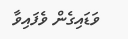ވަޑައިގެން ވެފައިވާ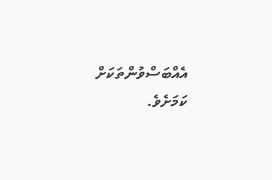އެއްބަސްވުންތަކަށް ކަމަށެވެ.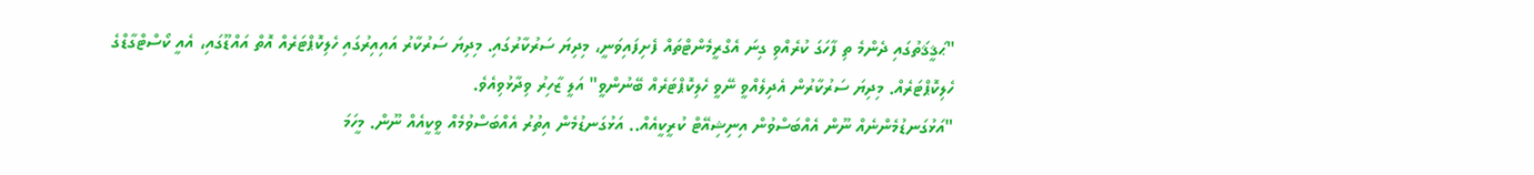"ޙަޤީޤަތުގައި ދެންމެ ތި ފާހަގަ ކުރެއްވި ގިނަ އެގްރީމެންޓްތައް ފެށިފައިވަނީ، މިދިޔަ ސަރުކާރުގައި. މިދިޔަ ސަރުކާރު އައިއިރުގައި ހެލިކޮޕްޓަރެއް އޮތް އައްޑޫގައި، އެއީ ކޯސްޓްގާޑްގެ ހެލިކޮޕްޓަރެއް. މިދިޔަ ސަރުކާރުން އެދިލެއްވީ ނޭވީ ހެލިކޮޕްޓަރެއް ބޭނުންވީ" އަލީ ޒާހިރު ވިދާޅުވިއެވެ.
"އަޅުގަނޑުމެންނެއް ނޫން އެއްބަސްވުން އިނިޝިއޭޓް ކުރީކީއެއް.. އަޅުގަނޑުމެން އިތުރު އެއްބަސްވުމެއް ވީކީއެއް ނޫން. މީހަމަ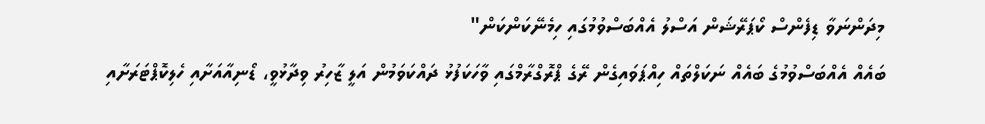މިދަންނަވާ ޑިފެންސް ކޯޕަރޭޝަން އަސްލު އެއްބަސްވުމުގައި ހިމެނޭކަންކަން"
ބައެއް އެއްބަސްވުމުގެ ބައެއް ނަކަލްތައް ހިއްޕަވައިގެން ރޭގެ ޕްރޮގްރާމްގައި ވާހަކަފުޅު ދައްކަވަމުން އަލީ ޒާހިރު ވިދާޅުވީ، ޑޯނިއާއަށާއި ހެލިކޮޕްޓަރަށާއި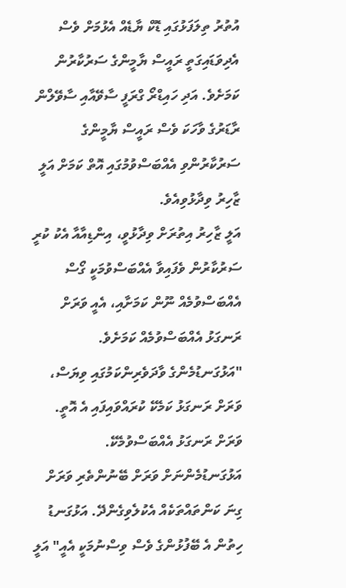އުތުރު ތިލަފަޅުގައި ޑޮކް ޔާޑެއް އެޅުމަށް ވެސް އެދިވަޑައިގަތީ ރައީސް ޔާމީންގެ ސަރުކާރުން ކަމަށެވެ. އަދި ހައިޑްރޯ ގްރަފީ ސާވޭއާއި ސާވޭލްން ރާޑަރުގެ ވާހަކަ ވެސް ރައީސް ޔާމީންގެ ސަރުކާރުންވި އެއްބަސްވުމުގައި އޮތް ކަމަށް އަލީ ޒާހިރު ވިދާޅުވިއެވެ.
އަލީ ޒާހިރު އިތުރަށް ވިދާޅުވީ، އިންޑިއާއާ އެކު ކުރީ ސަރުކާރުން ވެފައިވާ އެއްބަސްވުމަކީ ގޯސް އެއްބަސްވުމެއް ނޫން ކަމަށާއި، އެއީ ވަރަށް ރަނގަޅު އެއްބަސްވުމެއް ކަމަށެވެ.
"އަޅުގަނޑުމެންގެ ވާދަވެރިންކަމުގައި ވިޔަސް، ވަރަށް ރަނގަޅު ކަމެކޭ ކުރައްވައިފައި އެ އޮތީ. ވަރަށް ރަނގަޅު އެއްބަސްވުމެކޭ. އަޅުގަނޑުމެންނަށް ވަރަށް ބޭނުންތެރި ވަރަށް ގިނަ ކަންތައްތަކެއް އެކުލެވިގެންދޭ. އަޅުގަނޑު ހިތުން އެ ބޭފުޅުންގެ ވެސް ވިސްނުމަކީ އެއީ" އަލީ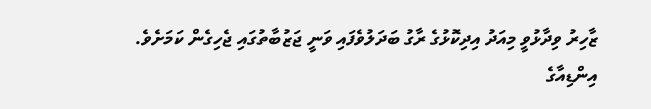ޒާހިރު ވިދާޅުވީ މިއަދު އިދިކޮޅުގެ ރާގު ބަދަލުވެފައި ވަނީ ޖަޒުބާތުގައި ޖެހިގެން ކަމަށެވެ.
އިންޑިއާގެ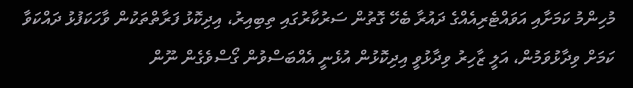މުހިންމު ކަމަށާއި އަވައްޓެރިއެއްގެ ދައުރާ ބެހޭ ގޮތުން ސަރުކާރުގައި ތިބިއިރު، އިދިކޮޅު ފަރާތްތަކުން ވާހަކަފުޅު ދައްކަވާ ކަމަށް ވިދާޅުވަމުން، އަލީ ޒާހިރު ވިދާޅުވީ އިދިކޮޅުން އުޅެނީ އެއްބަސްވުން ގޯސްވެގެން ނޫން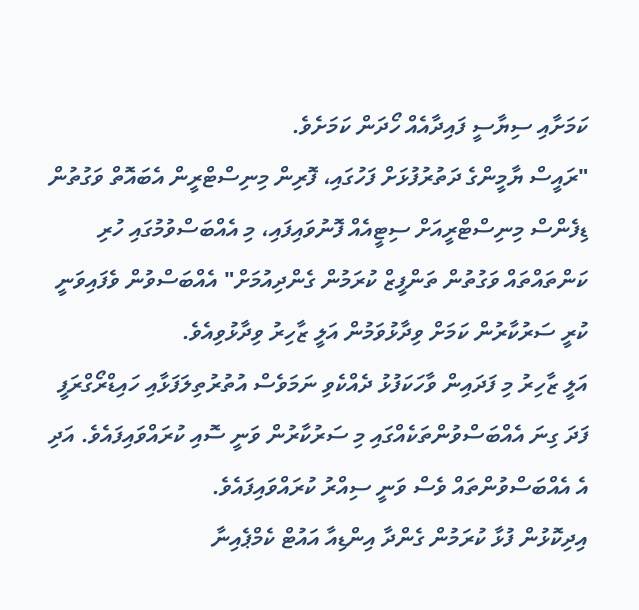ކަމަށާއި ސިޔާސީ ފައިދާއެއް ހޯދަން ކަމަށެވެ.
"ރައީސް ޔާމީންގެ ދަތުރުފުޅަށް ފަހުގައި، ފޮރިން މިނިސްޓްރީން އެބައޮތް ވަގުތުން ޑިފެންސް މިނިސްޓްރީއަށް ސިޓީއެއް ފޮނުވައިފައި، މި އެއްބަސްވުމުގައި ހުރި ކަންތައްތައް ވަގުތުން ތަންފީޒް ކުރަމުން ގެންދިއުމަށް" އެއްބަސްވުން ވެފައިވަނީ ކުރީ ސަރުކާރުން ކަމަށް ވިދާޅުވަމުން އަލީ ޒާހިރު ވިދާޅުވިއެވެ.
އަލީ ޒާހިރު މި ފަދައިން ވާހަކަފުޅު ދެއްކެވި ނަމަވެސް އުތުރުތިލަފަޅާއި ހައިޑްރޯގްރަފީ ފަދަ ގިނަ އެއްބަސްވުންތަކެއްގައި މި ސަރުކާރުން ވަނީ ސޮއި ކުރައްވައިފައެވެ. އަދި އެ އެއްބަސްވުންތައް ވެސް ވަނީ ސިއްރު ކުރައްވައިފައެވެ.
އިދިކޮޅުން ފުޅާ ކުރަމުން ގެންދާ އިންޑިއާ އައުޓް ކެމްޕެއިނާ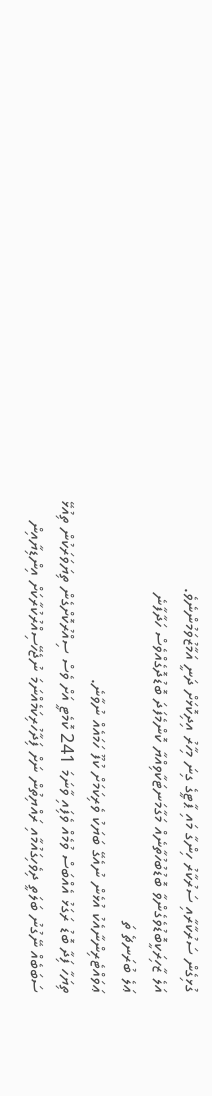ގުޅިގެން ސަރުކާރާއި ސަރުކާރު ހިންގާ މައި ޕާޓީގެ ގިނަ މިހާރު އިދިކޮޅަށް ދަނީ އަމާޒުވަމުންނެވެ.
އަލެ ޒާހިރަކީބޮޑުވެގެންވާ ބޮޑުބުހުތާނެއް މަގާމަނޓަކާވިއްޔާ ކޮންމެފަދަ ބޮޑުދޮގެއްވެސް ހަދާފާނެ
ޢަލެ ބުރަނޗެ ތަ
ޢަވައްޓެރިންނާއެކު އުޅެން ނުއެގޭ ބަޔަކު ވެރިކަމަށް ކުފޫ ހަމައެއް ނުވާނެ.
ތިޔަހާ ފަިދާ ބޮޑު ރަގަޅު އެއްބަސް ވުމެއް ވެފަިއި ވާނަމަ 241 ކޮމެޓީ އަށް ވެސް ސިއްރުކޮށްގެން ތިޔަވަރަކުން ތިއުޅޭ ސަބަބެއް ނޭގުނު ބަލަތީ ދިވެހިގައުމާއި ރައްޔިތުން ނަށް ފަިދާހުރިކަމެއްނަމަ ނުޖެހޭސިއްރުކުރާކަށް އިންޑިޔާއިން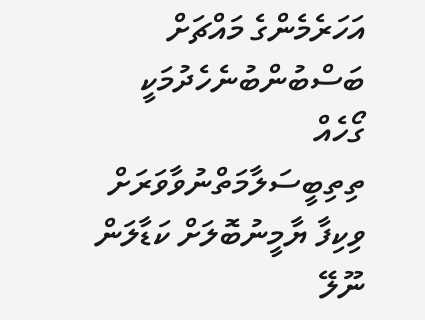އަހަރެމެންގެ މައްޗަށް ބަސްބުންބުނެހެދުމަކީ ގޯހެއް ތިތިބީސަލާމަތްނުވާވަރަށް ވިކިފާ ޔާމީނުބޮލަށް ކަޑާލަން ނޫލޭ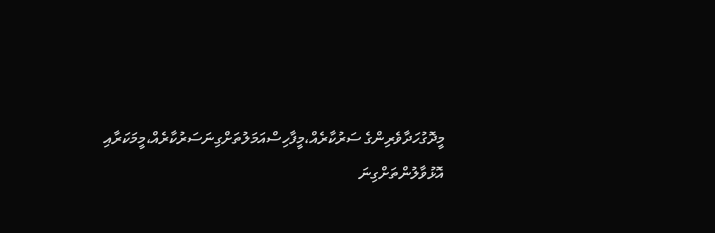މީދޮގުހަދާވެރިންގެ ސަރުކާރެއް،މީފާހިސްއަމަލުތަށްގިނަސަރުކާރެއް،މީމަކަރާއި އޮޅުވާލުންތަށްގިނަ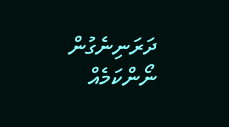ދަރަނިނެގުން ނޯންކަމެއް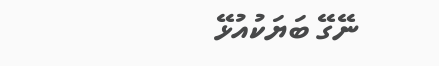ނޭގޭ ބަޔަކުއުޅޭ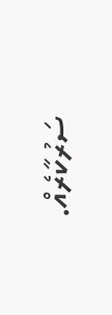ސަރުކާރެއް.